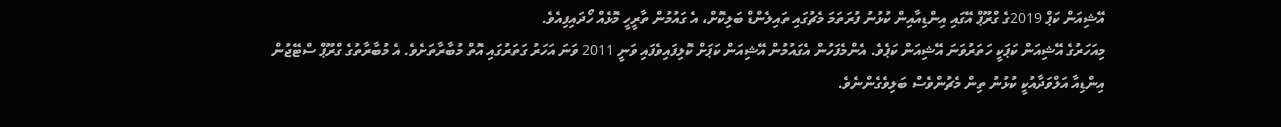އޭޝިއަން ކަޕް 2019ގެ ގްރޫޕް އޭގައި އިންޑިއާއިން ކުޅުނު ފުރަތަމަ މެޗުގައި ތައިލެންޑް ބަލިކޮށް، އެ ގައުމުން ތާރީހީ މޮޅެއް ހޯދައިފިއެވެ.
މިއަހަރުގެ އޭޝިއަން ކަޕަކީ ހަތަރުވަނަ އޭޝިއަން ކަޕެވެ. އެންމެފަހުން އެގައުމުން އޭޝިއަން ކަޕަށް ކޮލިފައިވެފައި ވަނީ 2011 ވަނަ އަހަރު ގަތަރުގައި އޮތް މުބާރާތަށެވެ. އެ މުބާރާތުގެ ގްރޫޕް ސްޓޭޖުން އިންޑިއާ އަލްވަދާއުކީ ކުޅުނު ތިން މެޗުންވެސް ބަލިވެގެންނެވެ.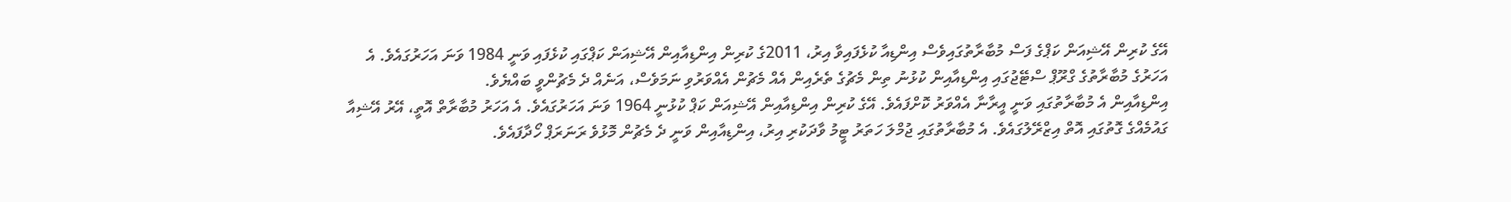އޭގެ ކުރިން އޭޝިއަން ކަޕްގެ ފަސް މުބާރާތުގައިވެސް އިންޑިއާ ކުޅެފައިވާ އިރު، 2011ގެ ކުރިން އިންޑިއާއިން އޭޝިއަން ކަޕްގައި ކުޅެފައި ވަނީ 1984 ވަނަ އަހަރުގައެވެ. އެ އަހަރުގެ މުބާރާތުގެ ގްރޫޕް ސްޓޭޖުގައި އިންޑިއާއިން ކުޅުނު ތިން މެޗުގެ ތެރެއިން އެއް މެޗުން އެއްވަރުވި ނަމަވެސް، އަނެއް ދެ މެޗުންވީ ބައްޔެވެ.
އިންޑިއާއިން އެ މުބާރާތުގައި ވަނީ އީރާނާ އެއްވަރު ކޮށްފައެވެ. އޭގެ ކުރިން އިންޑިއާއިން އޭޝިއަން ކަޕް ކުޅުނީ 1964 ވަނަ އަހަރުގައެވެ. އެ އަހަރު މުބާރާތް އޮތީ، އޭރު އޭޝިއާ ގައުމެއްގެ ގޮތުގައި އޮތް އިޒްރޭލުގައެވެ. އެ މުބާރާތުގައި ޖުމްލަ ހަތަރު ޓީމު ވާދަކުރި އިރު، އިންޑިއާއިން ވަނީ ދެ މެޗުން މޮޅުވެ ރަނަރަޕް ހޯދާފައެވެ.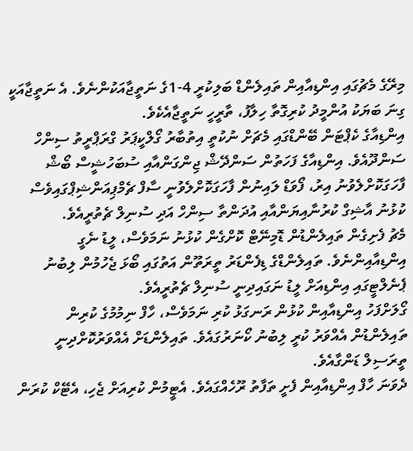މިރޭގެ މެޗުގައި އިންޑިއާއިން ތައިލެންޑް ބަލިކުރީ 4-1ގެ ނަތީޖާއަކުންނެވެ. އެ ނަތީޖާއަކީ ގިނަ ބަޔަކު އުންމީދު ކުރިގޮތާ ހިލާފު، ތާރީހީ ނަތީޖާއެކެވެ.
އިންޑިއާގެ ކެޕްޓަން ބޭންޑްގައި މެޗަށް ނުކުތީ އިތުބާރު ގޯލްކީޕަރު ގްރަޕްރީތު ސިންހް ސަންދޫއެވެ. އިންޑިއާގެ ފަހަތުން ސަންދޭޝް ޖިންގަންއާއި ސުބަހުޝީސް ބޯޝް ފާހަގަކޮށްލެވުނު އިރު، ފޯވަޑް ލައިނުން ފާހަގަކޮށްލެވުނީ ސާފް ޗެމްޕިއަންޝިޕްގައިވެސް ކުޅުނު އާޝިގް ކުރުނާއިޔަންއާއި އުދަންތާ ސިންހް އަދި ސުނިލް ޗެތުރީއެވެ.
މެޗު ފެށިގެން ތައިލެންޑުން ޑޮމިނޭޓް ކޮށްގެން ކުޅުނު ނަމަވެސް، ލީޑު ނެގީ އިންޑިއާއިންނެވެ. ތައިލެންޑްގެ ޑިފެންޑަރު ތީރަތޫން އަތުގައި ބޯޅަ ޖެހުމުން ލިބުނު ޕެނެލްޓީގައި އިންޑިއަށް ލީޑު ނަގައިދިނީ ސުނިލް ޗެތުރީއެވެ.
ގޯލަށްފަހު އިންޑިއާއިން ކުޅުން ރަނގަޅު ކުރި ނަމަވެސް، ހާފް ނިމުމުގެ ކުރިން ތައިލެންޑުން އެއްވަރު ކުރީ ލިބުނު ކޯނަރުގައެވެ. ތައިލެންޑަށް އެއްވަރުކޮށްދިނީ ތީރަސިލް ޑަންގާއެވެ.
ދެވަނަ ހާފް އިންޑިއާއިން ފެށީ ތަފާތު ރޫހެއްގައެވެ. އެޓީމުން ކުރިއަށް ޖެހި، އެޓޭކް ކުރަން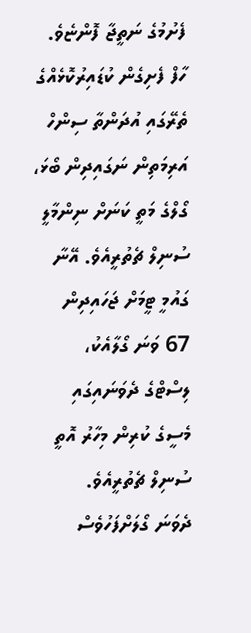ފެށުމުގެ ނަތީޖާ ފޮންޏެވެ. ހާފް ފެށިގެން ކުޑައިރުކޮޅެއްގެ ތެރޭގައި އުދަންތާ ސިންހް އަރިމަތިން ނަގައިދިން ބޯޅަ، ގޯލްގެ މަތީ ކަނަށް ނިންމާލީ ސުނިލް ޗެތުރީއެވެ. އޭނާ ގައުމީ ޓީމަށް ޖަހައިދިން 67 ވަނަ ގޯލާއެކު، ލިސްޓްގެ ދެވަނައިގައި މެސީގެ ކުރިން މިހާރު އޮތީ ސުނިލް ޗެތުރީއެވެ.
ދެވަނަ ގޯލަށްފަހުވެސް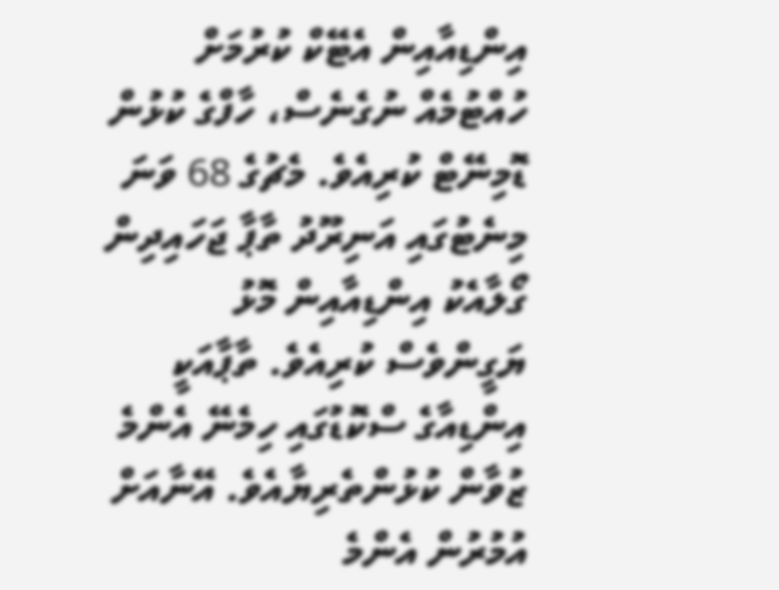އިންޑިއާއިން އެޓޭކް ކުރުމަށް ހުއްޓުމެއް ނުގެނެސް، ހާފްގެ ކުޅުން ޑޮމިނޭޓް ކުރިއެވެ. މެޗުގެ 68 ވަނަ މިނެޓުގައި އަނިރޫދު ތާޕާ ޖަހައިދިން ގޯލާއެކު އިންޑިއާއިން މޮޅު ޔަގީންވެސް ކުރިއެވެ. ތާޕާއަކީ އިންޑިއާގެ ސްކޮޑުގައި ހިމެނޭ އެންމެ ޒުވާން ކުޅުންތެރިޔާއެވެ. އޭނާއަށް އުމުރުން އެންމެ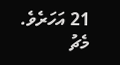21 އަހަރެވެ.
މެޗު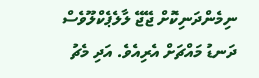ނިމެންދަނިކޮށް ޖޭޖޭ ލާލެޕެކްލޫވެސް ދަނޑު މައްޗަށް އެރިއެވެ. އަދި މެޗު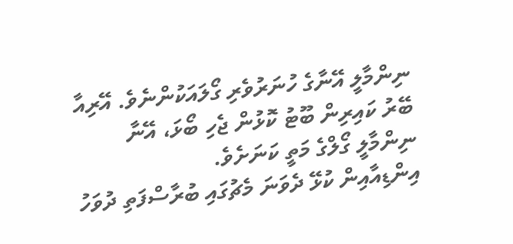ނިންމާލީ އޭނާގެ ހުނަރުވެރި ގޯލައަކުންނެވެ. އޭރިއާ ބޭރު ކައިރިން ބޫޓު ކޮޅުން ޖެހި ބޯޅަ، އޭނާ ނިންމާލީ ގޯލްގެ މަތީ ކަނަށެވެ.
އިންޑިއާއިން ކުޅޭ ދެވަނަ މެޗުގައި ބުރާސްފަތި ދުވަހު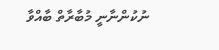ނުކުންނާނީ މުބާރާތް ބާއްވާ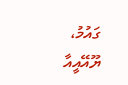ގައުމު، ޔޫއޭއީއާ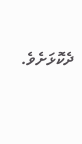ދެކޮޅަށެވެ.